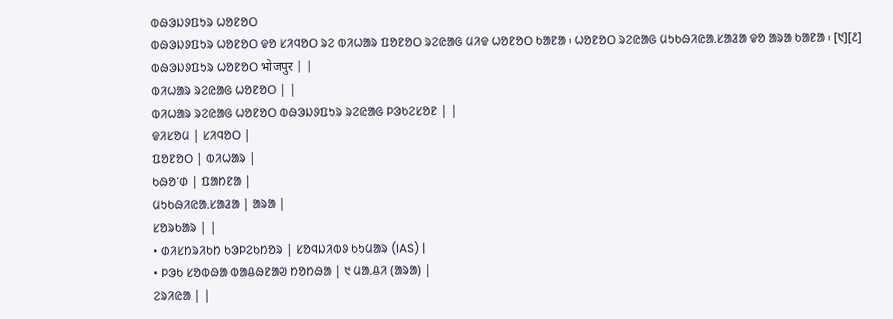ᱵᱷᱳᱡᱽᱯᱩᱨ ᱦᱚᱱᱚᱛ
ᱵᱷᱳᱡᱽᱯᱩᱨ ᱦᱚᱱᱚᱛ ᱫᱚ ᱥᱤᱧᱚᱛ ᱨᱮ ᱵᱤᱦᱟᱨ ᱯᱚᱱᱚᱛ ᱨᱮᱭᱟᱜ ᱢᱤᱫ ᱦᱚᱱᱚᱛ ᱠᱟᱱᱟ ᱾ ᱦᱚᱱᱚᱛ ᱨᱮᱭᱟᱜ ᱢᱩᱠᱷᱤᱭᱟᱹᱥᱟᱲᱟ ᱫᱚ ᱟᱨᱟ ᱠᱟᱱᱟ ᱾ [᱑][᱒]
ᱵᱷᱳᱡᱽᱯᱩᱨ ᱦᱚᱱᱚᱛ भोजपुर | |
ᱵᱤᱦᱟᱨ ᱨᱮᱭᱟᱜ ᱦᱚᱱᱚᱛ | |
ᱵᱤᱦᱟᱨ ᱨᱮᱭᱟᱜ ᱦᱚᱱᱚᱛ ᱵᱷᱳᱡᱽᱯᱩᱨ ᱨᱮᱭᱟᱜ ᱞᱳᱠᱮᱥᱚᱱ | |
ᱫᱤᱥᱚᱢ | ᱥᱤᱧᱚᱛ |
ᱯᱚᱱᱚᱛ | ᱵᱤᱦᱟᱨ |
ᱠᱷᱚᱸᱰ | ᱯᱟᱴᱱᱟ |
ᱢᱩᱠᱷᱤᱭᱟᱹᱥᱟᱲᱟ | ᱟᱨᱟ |
ᱥᱚᱨᱠᱟᱨ | |
• ᱰᱤᱥᱴᱨᱤᱠᱴ ᱠᱳᱞᱮᱠᱴᱚᱨ | ᱥᱚᱧᱡᱤᱵᱽ ᱠᱩᱢᱟᱨ (IAS) |
• ᱞᱳᱠ ᱥᱚᱵᱷᱟ ᱵᱟᱪᱷᱱᱟᱣ ᱴᱚᱴᱷᱟ | ᱑ ᱢᱟᱹᱪᱤ (ᱟᱨᱟ) |
ᱮᱨᱤᱭᱟ | |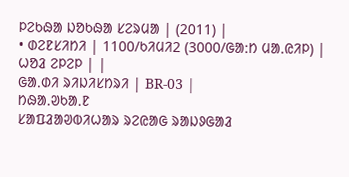ᱞᱮᱠᱷᱟ ᱡᱚᱠᱷᱟ ᱥᱮᱨᱢᱟ | (2011) |
• ᱰᱮᱱᱥᱤᱴᱤ | 1100/ᱠᱤᱢᱤ2 (3000/ᱜᱟᱺᱴ ᱢᱟᱹᱭᱤᱞ) |
ᱦᱚᱲ ᱮᱞᱮᱞ | |
ᱜᱟᱹᱰᱤ ᱨᱤᱡᱤᱥᱴᱨᱤ | BR-03 |
ᱴᱷᱟᱹᱣᱠᱟᱹᱱ
ᱥᱟᱯᱲᱟᱣᱵᱤᱦᱟᱨ ᱨᱮᱭᱟᱜ ᱨᱟᱡᱽᱜᱟᱲ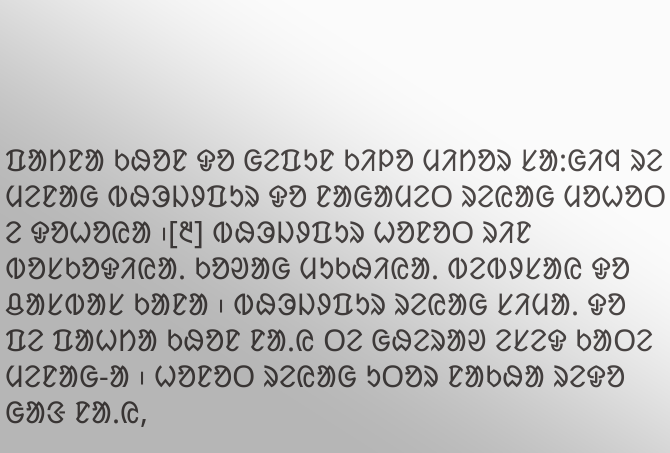ᱯᱟᱴᱱᱟ ᱠᱷᱚᱱ ᱫᱚ ᱜᱮᱯᱩᱱ ᱠᱤᱞᱚ ᱢᱤᱴᱚᱨ ᱥᱟᱺᱜᱤᱧ ᱨᱮ ᱢᱮᱱᱟᱜ ᱵᱷᱳᱡᱽᱯᱩᱨ ᱫᱚ ᱱᱟᱜᱟᱢᱮᱛ ᱨᱮᱭᱟᱜ ᱢᱚᱦᱚᱛ ᱮ ᱫᱚᱦᱚᱭᱟ ᱾[᱓] ᱵᱷᱳᱡᱽᱯᱩᱨ ᱦᱚᱱᱚᱛ ᱨᱤᱱ ᱵᱚᱥᱠᱚᱫᱤᱭᱟᱹ ᱠᱚᱣᱟᱜ ᱢᱩᱠᱷᱤᱭᱟᱹ ᱵᱮᱵᱽᱥᱟᱭ ᱫᱚ ᱪᱟᱥᱵᱟᱥ ᱠᱟᱱᱟ ᱾ ᱵᱷᱳᱡᱽᱯᱩᱨ ᱨᱮᱭᱟᱜ ᱥᱤᱢᱟᱹ ᱫᱚ ᱯᱮ ᱯᱟᱦᱴᱟ ᱠᱷᱚᱱ ᱱᱟᱹᱭ ᱛᱮ ᱜᱷᱮᱨᱟᱣ ᱮᱥᱮᱫ ᱠᱟᱛᱮ ᱢᱮᱱᱟᱜ-ᱟ ᱾ ᱦᱚᱱᱚᱛ ᱨᱮᱭᱟᱜ ᱩᱛᱚᱨ ᱱᱟᱠᱷᱟ ᱨᱮᱫᱚ ᱜᱟᱝ ᱱᱟᱹᱭ,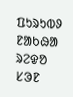ᱯᱩᱨᱩᱵᱽ ᱱᱟᱠᱷᱟ ᱨᱮᱫᱚ ᱥᱳᱱ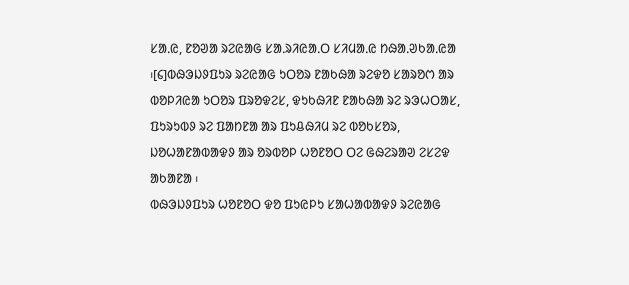ᱥᱟᱹᱭ, ᱱᱚᱣᱟ ᱨᱮᱭᱟᱜ ᱥᱟᱹᱨᱤᱭᱟᱹᱛ ᱥᱤᱢᱟᱹᱭ ᱴᱷᱟᱹᱣᱠᱟᱹᱭᱟ ᱾[᱔]ᱵᱷᱳᱡᱽᱯᱩᱨ ᱨᱮᱭᱟᱜ ᱩᱛᱚᱨ ᱱᱟᱠᱷᱟ ᱨᱮᱫᱚ ᱥᱟᱨᱚᱬ ᱟᱨ ᱵᱚᱞᱤᱭᱟ ᱩᱛᱚᱨ ᱯᱨᱚᱫᱮᱥ, ᱫᱩᱠᱷᱤᱱ ᱱᱟᱠᱷᱟ ᱨᱮ ᱨᱳᱦᱛᱟᱥ, ᱯᱩᱨᱩᱵᱽ ᱨᱮ ᱯᱟᱴᱱᱟ ᱟᱨ ᱯᱩᱪᱷᱤᱢ ᱨᱮ ᱵᱚᱠᱥᱚᱨ, ᱡᱚᱦᱟᱱᱟᱵᱟᱫᱽ ᱟᱨ ᱚᱨᱵᱚᱞ ᱦᱚᱱᱚᱛ ᱛᱮ ᱜᱷᱮᱨᱟᱣ ᱮᱥᱮᱫ ᱟᱠᱟᱱᱟ ᱾
ᱵᱷᱳᱡᱽᱯᱩᱨ ᱦᱚᱱᱚᱛ ᱫᱚ ᱯᱩᱭᱞᱩ ᱥᱟᱦᱟᱵᱟᱫᱽ ᱨᱮᱭᱟᱜ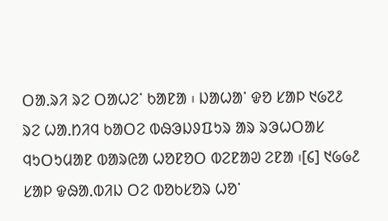ᱛᱟᱹᱨᱤ ᱨᱮ ᱛᱟᱦᱮᱸ ᱠᱟᱱᱟ ᱾ ᱡᱟᱦᱟᱸ ᱫᱚ ᱥᱟᱞ ᱑᱙᱗᱒ ᱨᱮ ᱦᱟᱹᱴᱤᱧ ᱠᱟᱛᱮ ᱵᱷᱳᱡᱽᱯᱩᱨ ᱟᱨ ᱨᱳᱦᱛᱟᱥ ᱧᱩᱛᱩᱢᱟᱱ ᱵᱟᱨᱭᱟ ᱦᱚᱱᱚᱛ ᱵᱮᱱᱟᱣ ᱮᱱᱟ ᱾[᱔] ᱑᱙᱙᱒ ᱥᱟᱞ ᱫᱷᱟᱹᱵᱤᱡ ᱛᱮ ᱵᱚᱠᱥᱚᱨ ᱦᱚᱸ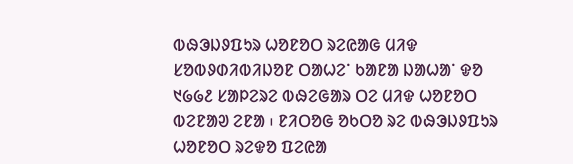ᱵᱷᱳᱡᱽᱯᱩᱨ ᱦᱚᱱᱚᱛ ᱨᱮᱭᱟᱜ ᱢᱤᱫ ᱥᱚᱵᱽᱰᱤᱵᱤᱡᱚᱱ ᱛᱟᱦᱮᱸ ᱠᱟᱱᱟ ᱡᱟᱦᱟᱸ ᱫᱚ ᱑᱙᱙᱒ ᱥᱟᱞᱮᱨᱮ ᱵᱷᱮᱜᱟᱨ ᱛᱮ ᱢᱤᱫ ᱦᱚᱱᱚᱛ ᱵᱮᱱᱟᱣ ᱮᱱᱟ ᱾ ᱱᱤᱛᱚᱜ ᱚᱠᱛᱚ ᱨᱮ ᱵᱷᱳᱡᱽᱯᱩᱨ ᱦᱚᱱᱚᱛ ᱨᱮᱫᱚ ᱯᱮᱭᱟ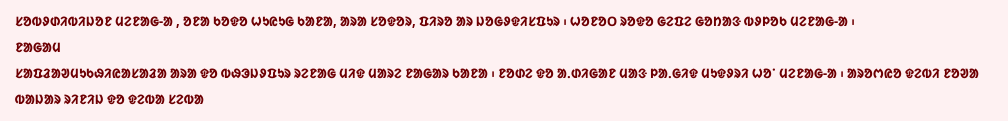ᱥᱚᱵᱽᱰᱤᱵᱤᱡᱚᱱ ᱢᱮᱱᱟᱜ-ᱟ , ᱚᱱᱟ ᱠᱚᱫᱚ ᱦᱩᱭᱩᱜ ᱠᱟᱱᱟ, ᱟᱨᱟ ᱥᱚᱫᱚᱨ, ᱯᱤᱨᱚ ᱟᱨ ᱡᱚᱜᱽᱫᱤᱥᱯᱩᱨ ᱾ ᱦᱚᱱᱚᱛ ᱨᱚᱫᱚ ᱜᱮᱯᱮ ᱜᱚᱴᱟᱝ ᱵᱽᱞᱚᱠ ᱢᱮᱱᱟᱜ-ᱟ ᱾
ᱱᱟᱜᱟᱢ
ᱥᱟᱯᱲᱟᱣᱢᱩᱠᱷᱤᱭᱟᱥᱟᱲᱟ ᱟᱨᱟ ᱫᱚ ᱵᱷᱳᱡᱽᱯᱩᱨ ᱨᱮᱱᱟᱜ ᱢᱤᱫ ᱢᱟᱨᱮ ᱱᱟᱜᱟᱨ ᱠᱟᱱᱟ ᱾ ᱱᱚᱰᱮ ᱫᱚ ᱟᱹᱰᱤᱜᱟᱱ ᱢᱟᱝ ᱞᱟᱹᱜᱤᱫ ᱢᱩᱫᱽᱨᱤ ᱦᱚᱸ ᱢᱮᱱᱟᱜ-ᱟ ᱾ ᱟᱨᱚᱬᱭᱚ ᱫᱮᱵᱤ ᱱᱚᱣᱟ ᱵᱟᱡᱟᱨ ᱨᱤᱱᱤᱡ ᱫᱚ ᱫᱮᱵᱟ ᱥᱮᱵᱟ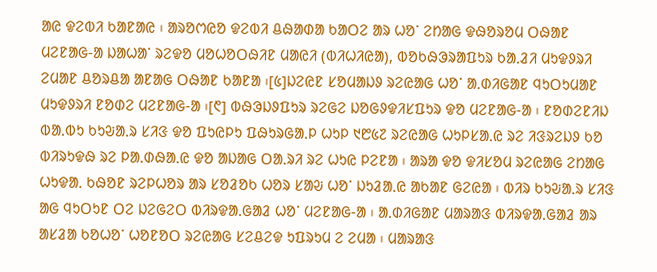ᱟᱭ ᱫᱮᱵᱤ ᱠᱟᱱᱟᱭ ᱾ ᱟᱨᱚᱬᱭᱚ ᱫᱮᱵᱤ ᱪᱷᱟᱰᱟ ᱠᱟᱛᱮ ᱟᱨ ᱦᱚᱸ ᱮᱴᱟᱜ ᱫᱷᱚᱨᱚᱢ ᱛᱷᱟᱱ ᱢᱮᱱᱟᱜ-ᱟ ᱡᱟᱦᱟᱸ ᱨᱮᱫᱚ ᱢᱚᱦᱚᱛᱷᱤᱱ ᱢᱟᱭᱤ (ᱵᱤᱦᱤᱭᱟ), ᱵᱚᱠᱷᱳᱨᱟᱯᱩᱨ ᱠᱟᱹᱲᱤ ᱢᱩᱫᱽᱨᱤ ᱮᱢᱟᱱ ᱪᱚᱨᱪᱟ ᱟᱱᱟᱜ ᱛᱷᱟᱱ ᱠᱟᱱᱟ ᱾[᱕]ᱡᱮᱭᱱ ᱥᱚᱢᱟᱡᱽ ᱨᱮᱭᱟᱜ ᱦᱚᱸ ᱟᱹᱰᱤᱜᱟᱱ ᱧᱩᱛᱩᱢᱟᱱ ᱢᱩᱫᱽᱨᱤ ᱱᱚᱰᱮ ᱢᱮᱱᱟᱜ-ᱟ ᱾[᱖] ᱵᱷᱳᱡᱽᱯᱩᱨ ᱨᱮᱜᱮ ᱡᱚᱜᱽᱫᱤᱥᱯᱩᱨ ᱫᱚ ᱢᱮᱱᱟᱜ-ᱟ ᱾ ᱱᱚᱰᱮᱱᱤᱡ ᱵᱟᱹᱵᱩ ᱠᱩᱶᱟᱹᱨ ᱥᱤᱝ ᱫᱚ ᱯᱩᱭᱞᱩ ᱯᱷᱩᱨᱜᱟᱹᱞ ᱦᱩᱞ ᱑᱘᱕᱗ ᱨᱮᱭᱟᱜ ᱦᱩᱞᱥᱟᱹᱭ ᱨᱮ ᱤᱝᱨᱮᱡᱽ ᱠᱚ ᱵᱤᱨᱩᱫᱷ ᱨᱮ ᱞᱟᱹᱰᱷᱟᱹᱭ ᱫᱚ ᱟᱡᱟᱜ ᱛᱟᱹᱨᱤ ᱨᱮ ᱦᱩᱭ ᱞᱮᱱᱟ ᱾ ᱟᱨᱟ ᱫᱚ ᱫᱤᱥᱚᱢ ᱨᱮᱭᱟᱜ ᱮᱴᱟᱜ ᱦᱩᱫᱟᱹ ᱠᱷᱚᱱ ᱨᱮᱞᱦᱚᱨ ᱟᱨ ᱥᱚᱲᱚᱠ ᱦᱚᱨ ᱥᱟᱶ ᱦᱚᱸ ᱡᱩᱲᱟᱹᱭ ᱟᱠᱟᱱ ᱜᱮᱭᱟ ᱾ ᱵᱤᱨ ᱠᱩᱶᱟᱹᱨ ᱥᱤᱝ ᱟᱜ ᱧᱩᱛᱩᱱ ᱛᱮ ᱡᱮᱜᱮᱛ ᱵᱤᱨᱫᱟᱹᱜᱟᱲ ᱦᱚᱸ ᱢᱮᱱᱟᱜ-ᱟ ᱾ ᱟᱹᱰᱤᱜᱟᱱ ᱢᱟᱨᱟᱝ ᱵᱤᱨᱫᱟᱹᱜᱟᱲ ᱟᱨ ᱟᱥᱲᱟ ᱠᱚᱦᱚᱸ ᱦᱚᱱᱚᱛ ᱨᱮᱭᱟᱜ ᱥᱮᱪᱮᱫ ᱩᱯᱨᱩᱢ ᱮ ᱮᱢᱟ ᱾ ᱢᱟᱨᱟᱝ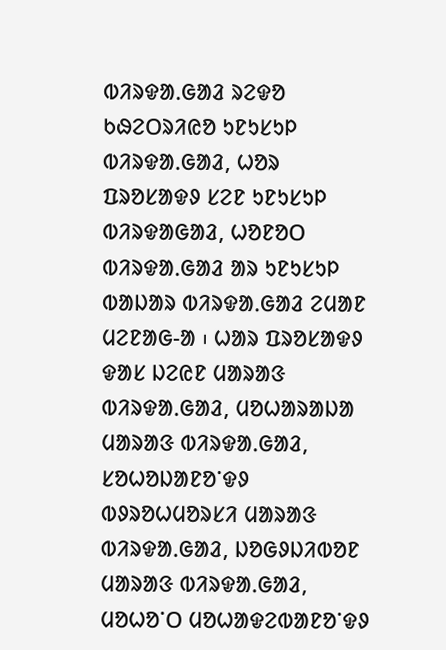ᱵᱤᱨᱫᱟᱹᱜᱟᱲ ᱨᱮᱫᱚ ᱠᱷᱮᱛᱨᱤᱭᱚ ᱩᱱᱩᱥᱩᱞ ᱵᱤᱨᱫᱟᱹᱜᱟᱲ, ᱦᱚᱨ ᱯᱨᱚᱥᱟᱫᱽ ᱥᱮᱱ ᱩᱱᱩᱥᱩᱞ ᱵᱤᱨᱫᱟᱜᱟᱲ, ᱦᱚᱱᱚᱛ ᱵᱤᱨᱫᱟᱹᱜᱟᱲ ᱟᱨ ᱩᱱᱩᱥᱩᱞ ᱵᱟᱡᱟᱨ ᱵᱤᱨᱫᱟᱹᱜᱟᱲ ᱮᱢᱟᱱ ᱢᱮᱱᱟᱜ-ᱟ ᱾ ᱦᱟᱨ ᱯᱨᱚᱥᱟᱫᱽ ᱫᱟᱥ ᱡᱮᱭᱱ ᱢᱟᱨᱟᱝ ᱵᱤᱨᱫᱟᱹᱜᱟᱲ, ᱢᱚᱦᱟᱨᱟᱡᱟ ᱢᱟᱨᱟᱝ ᱵᱤᱨᱫᱟᱹᱜᱟᱲ, ᱥᱚᱦᱚᱡᱟᱱᱚᱸᱫᱽ ᱵᱽᱨᱚᱦᱢᱚᱨᱥᱤ ᱢᱟᱨᱟᱝ ᱵᱤᱨᱫᱟᱹᱜᱟᱲ, ᱡᱚᱜᱽᱡᱤᱵᱚᱱ ᱢᱟᱨᱟᱝ ᱵᱤᱨᱫᱟᱹᱜᱟᱲ, ᱢᱚᱦᱚᱸᱛ ᱢᱚᱦᱟᱫᱮᱵᱟᱱᱚᱸᱫᱽ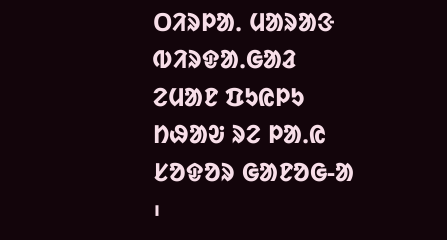ᱛᱤᱨᱞᱟᱹ ᱢᱟᱨᱟᱝ ᱵᱤᱨᱫᱟᱹᱜᱟᱲ ᱮᱢᱟᱱ ᱯᱩᱭᱞᱩ ᱴᱷᱟᱶ ᱨᱮ ᱞᱟᱹᱭ ᱥᱚᱫᱚᱨ ᱜᱟᱱᱚᱜ-ᱟ ᱾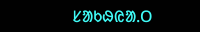ᱥᱟᱠᱷᱭᱟᱹᱛ